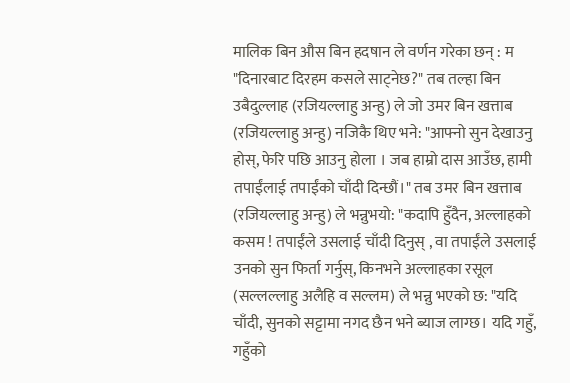मालिक बिन ‌औस बिन हदषान ले वर्णन गरेका छन् : म "दिनारबाट दिरहम कसले साट्नेछ?" तब तल्हा बिन उबैदुल्लाह (रजियल्लाहु अन्हु) ले जो उमर बिन खत्ताब (रजियल्लाहु अन्हु) नजिकै थिए भने: "आफ्नो सुन देखाउनु होस्, फेरि पछि आउनु होला । जब हाम्रो दास आउँछ, हामी तपाईंलाई तपाईंको चाँदी दिन्छौं।" तब उमर बिन खत्ताब (रजियल्लाहु अन्हु) ले भन्नुभयो: "कदापि हुँदैन, अल्लाहको कसम ! तपाईंले उसलाई चाँदी दिनुस् , वा तपाईंले उसलाई उनको सुन फिर्ता गर्नुस्, किनभने अल्लाहका रसूल (सल्लल्लाहु अलैहि व सल्लम) ले भन्नु भएको छ: "यदि चाँदी, सुनको सट्टामा नगद छैन भने ब्याज लाग्छ। यदि गहुँ, गहुँको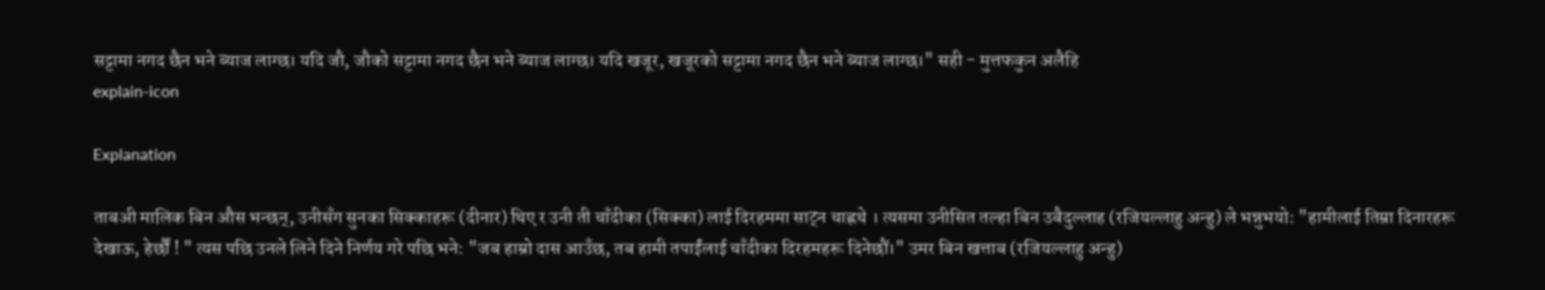सट्टामा नगद छैन भने ब्याज लाग्छ। यदि जौ, जौको सट्टामा नगद छैन भने ब्याज लाग्छ। यदि खजूर, खजूरको सट्टामा नगद छैन भने ब्याज लाग्छ।" सही - मुत्तफकुन अलैहि
explain-icon

Explanation

ताबअी मालिक बिन औस भन्छन्, उनीसँग सुनका सिक्काहरू (दीनार) थिए र उनी ती चाँदीका (सिक्का) लाई दिरहममा साट्न चाह्नथे । त्यसमा उनीसित तल्हा बिन उबैदुल्लाह (रजियल्लाहु अन्हु) ले भन्नुभयो: "हामीलाई तिम्रा दिनारहरू देखाऊ, हेर्छौं ! " त्यस पछि उनले लिने दिने निर्णय गरे पछि भने: "जब हाम्रो दास आउँछ, तब हामी तपाईंलाई चाँदीका दिरहमहरू दिनेछौं।" उमर बिन खत्ताब (रजियल्लाहु अन्हु)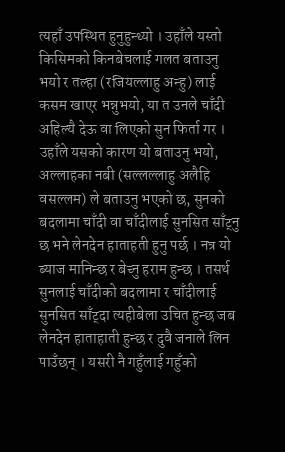त्यहाँ उपस्थित हुनुहुन्थ्यो । उहाँले यस्तो किसिमको किनबेचलाई गलत बताउनु भयो र तल्हा (रजियल्लाहु अन्हु) लाई कसम खाएर भन्नुभयो, या त उनले चाँदी अहिल्यै देऊ वा लिएको सुन फिर्ता गर । उहाँले यसको कारण यो बताउनु भयो, अल्लाहका नबी (सल्लल्लाहु अलैहि वसल्लम) ले बताउनु भएको छ, सुनको बदलामा चाँदी वा चाँदीलाई सुनसित साँट्नु छ भने लेनदेन हाताहती हुनु पर्छ । नत्र यो ब्याज मानिन्छ र बेच्नु हराम हुन्छ । तसर्थ सुनलाई चाँदीको बदलामा र चाँदीलाई सुनसित साँट्दा त्यहीबेला उचित हुन्छ जब लेनदेन हाताहाती हुन्छ र दुवै जनाले लिन पाउँछन् । यसरी नै गहुँलाई गहुँको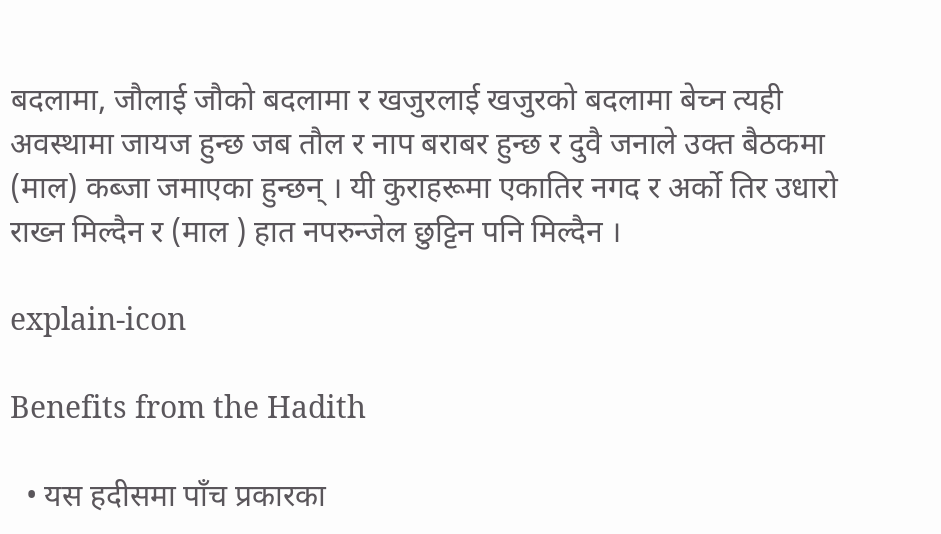बदलामा, जौलाई जौको बदलामा र खजुरलाई खजुरको बदलामा बेच्न त्यही अवस्थामा जायज हुन्छ जब तौल र नाप बराबर हुन्छ र दुवै जनाले उक्त बैठकमा (माल) कब्जा जमाएका हुन्छन् । यी कुराहरूमा एकातिर नगद र अर्को तिर उधारो राख्न मिल्दैन र (माल ) हात नपरुन्जेल छुट्टिन पनि मिल्दैन ।

explain-icon

Benefits from the Hadith

  • यस हदीसमा पाँच प्रकारका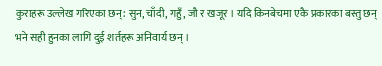कुराहरू उल्लेख गरिएका छन्: सुन, चाँदी, गहुँ, जौ र खजूर । यदि किनबेचमा एकै प्रकारका बस्तु छन् भने सही हुनका लागि दुई शर्तहरू अनिवार्य छन् ।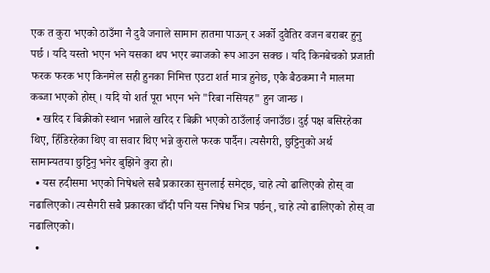एक त कुरा भएको ठाउँमा नै दुवै जनाले सामान हातमा पाऊन् र अर्को दुवैतिर वजन बराबर हुनु पर्छ । यदि यस्तो भएन भने यसका थप भएर ब्याजको रूप आउन सक्छ । यदि किनबेचको प्रजाती फरक फरक भए किनमेल सही हुनका निमित्त एउटा शर्त मात्र हुनेछ, एकै बैठकमा नै मालमा कब्जा भएको होस् । यदि यो शर्त पूरा भएन भने "रिबा नसियह" हुन जान्छ ।
  • खरिद र बिक्रीको स्थान भन्नाले खरिद र बिक्री भएको ठाउँलाई जनाउँछ। दुई पक्ष बसिरहेका थिए, हिँडिरहेका थिए वा सवार थिए भन्ने कुराले फरक पार्दैन। त्यसैगरी, छुट्टिनुको अर्थ सामान्यतया छुट्टिनु भनेर बुझिने कुरा हो।
  • यस हदीसमा भएको निषेधले सबै प्रकारका सुनलाई समेट्छ, चाहे त्यो ढालिएको होस् वा नढालिएको। त्यसैगरी सबै प्रकारका चाँदी पनि यस निषेध भित्र पर्छन्, चाहे त्यो ढालिएको होस् वा नढालिएको।
  •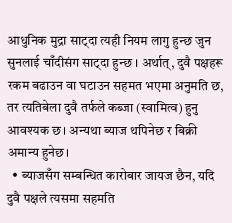आधुनिक मुद्रा साट्दा त्यही नियम लागु हुन्छ जुन सुनलाई चाँदीसंग साट्दा हुन्छ । अर्थात्, दुवै पक्षहरू रकम बढाउन वा घटाउन सहमत भएमा अनुमति छ, तर त्यतिबेला दुवै तर्फले कब्जा (स्वामित्व) हुनु आवश्यक छ। अन्यथा ब्याज थपिनेछ र बिक्री अमान्य हुनेछ।
  • ब्याजसँग सम्बन्धित कारोबार जायज छैन, यदि दुवै पक्षले त्यसमा सहमति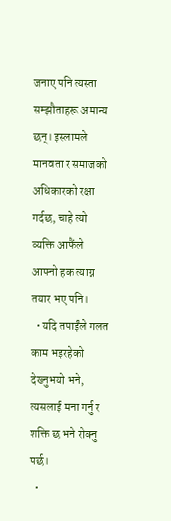जनाए पनि त्यस्ता सम्झौताहरू अमान्य छन्। इस्लामले मानवता र समाजको अधिकारको रक्षा गर्दछ, चाहे त्यो व्यक्ति आफैंले आफ्नो हक त्याग्न तयार भए पनि।
  • यदि तपाईंले गलत काम भइरहेको देख्नुभयो भने, त्यसलाई मना गर्नु र शक्ति छ भने रोक्नु पर्छ।
  •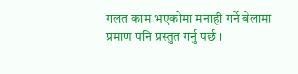गलत काम भएकोमा मनाही गर्ने बेलामा प्रमाण पनि प्रस्तुत गर्नु पर्छ ।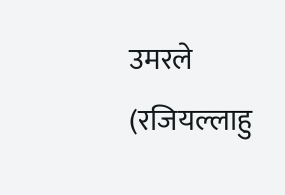उमरले (रजियल्लाहु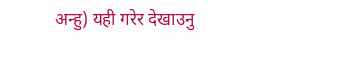अन्हु) यही गरेर देखाउनु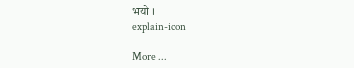भयो ।
explain-icon

More ...